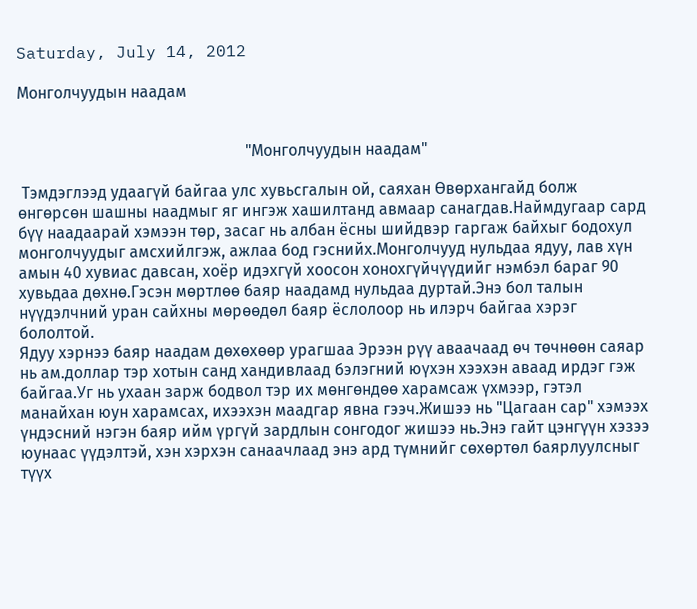Saturday, July 14, 2012

Монголчуудын наадам


                                                         "Монголчуудын наадам"

 Тэмдэглээд удаагүй байгаа улс хувьсгалын ой, саяхан Өвөрхангайд болж өнгөрсөн шашны наадмыг яг ингэж хашилтанд авмаар санагдав.Наймдугаар сард бүү наадаарай хэмээн төр, засаг нь албан ёсны шийдвэр гаргаж байхыг бодохул монголчуудыг амсхийлгэж, ажлаа бод гэснийх.Монголчууд нульдаа ядуу, лав хүн амын 40 хувиас давсан, хоёр идэхгүй хоосон хонохгүйчүүдийг нэмбэл бараг 90 хувьдаа дөхнө.Гэсэн мөртлөө баяр наадамд нульдаа дуртай.Энэ бол талын нүүдэлчний уран сайхны мөрөөдөл баяр ёслолоор нь илэрч байгаа хэрэг бололтой.
Ядуу хэрнээ баяр наадам дөхөхөөр урагшаа Эрээн рүү аваачаад өч төчнөөн саяар нь ам.доллар тэр хотын санд хандивлаад бэлэгний юүхэн хээхэн аваад ирдэг гэж байгаа.Уг нь ухаан зарж бодвол тэр их мөнгөндөө харамсаж үхмээр, гэтэл манайхан юун харамсах, ихээхэн маадгар явна гээч.Жишээ нь "Цагаан сар" хэмээх үндэсний нэгэн баяр ийм үргүй зардлын сонгодог жишээ нь.Энэ гайт цэнгүүн хэзээ юунаас үүдэлтэй, хэн хэрхэн санаачлаад энэ ард түмнийг сөхөртөл баярлуулсныг түүх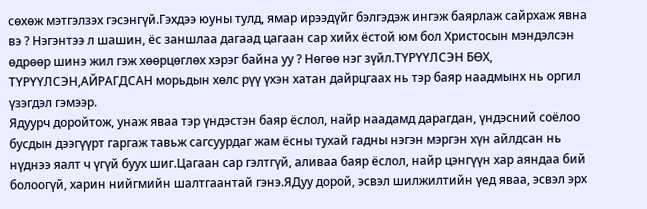сөхөж мэтгэлзэх гэсэнгүй.Гэхдээ юуны тулд, ямар ирээдүйг бэлгэдэж ингэж баярлаж сайрхаж явна вэ ? Нэгэнтээ л шашин, ёс заншлаа дагаад цагаан сар хийх ёстой юм бол Христосын мэндэлсэн өдрөөр шинэ жил гэж хөөрцөглөх хэрэг байна уу ? Нөгөө нэг зүйл.ТҮРҮҮЛСЭН БӨХ, ТҮРҮҮЛСЭН,АЙРАГДСАН морьдын хөлс рүү үхэн хатан дайрцгаах нь тэр баяр наадмынх нь оргил үзэгдэл гэмээр.
Ядуурч доройтож, унаж яваа тэр үндэстэн баяр ёслол, найр наадамд дарагдан, үндэсний соёлоо бусдын дээгүүрт гаргаж тавьж сагсуурдаг жам ёсны тухай гадны нэгэн мэргэн хүн айлдсан нь нүднээ яалт ч үгүй буух шиг.Цагаан сар гэлтгүй, аливаа баяр ёслол, найр цэнгүүн хар аяндаа бий болоогүй, харин нийгмийн шалтгаантай гэнэ.ЯДуу дорой, эсвэл шилжилтийн үед яваа, эсвэл эрх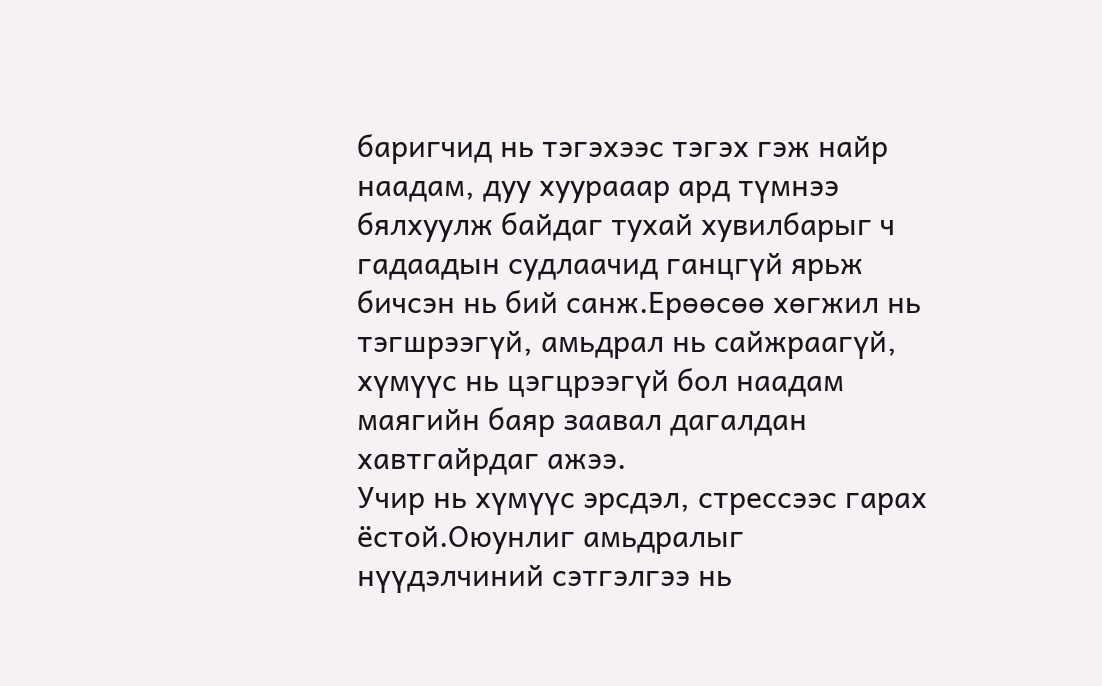баригчид нь тэгэхээс тэгэх гэж найр наадам, дуу хуурааар ард түмнээ бялхуулж байдаг тухай хувилбарыг ч гадаадын судлаачид ганцгүй ярьж бичсэн нь бий санж.Ерөөсөө хөгжил нь тэгшрээгүй, амьдрал нь сайжраагүй, хүмүүс нь цэгцрээгүй бол наадам маягийн баяр заавал дагалдан хавтгайрдаг ажээ.
Учир нь хүмүүс эрсдэл, стрессээс гарах ёстой.Оюунлиг амьдралыг нүүдэлчиний сэтгэлгээ нь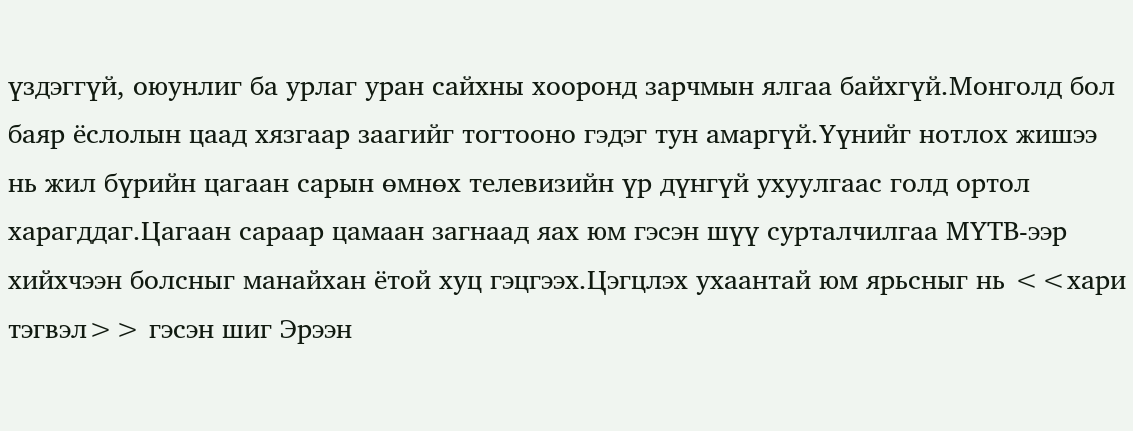үздэггүй, оюунлиг ба урлаг уран сайхны хооронд зарчмын ялгаа байхгүй.Монголд бол баяр ёслолын цаад хязгаар заагийг тогтооно гэдэг тун амаргүй.Үүнийг нотлох жишээ нь жил бүрийн цагаан сарын өмнөх телевизийн үр дүнгүй ухуулгаас голд ортол харагддаг.Цагаан сараар цамаан загнаад яах юм гэсэн шүү сурталчилгаа МҮТВ-ээр хийхчээн болсныг манайхан ётой хуц гэцгээх.Цэгцлэх ухаантай юм ярьсныг нь <<хари тэгвэл>> гэсэн шиг Эрээн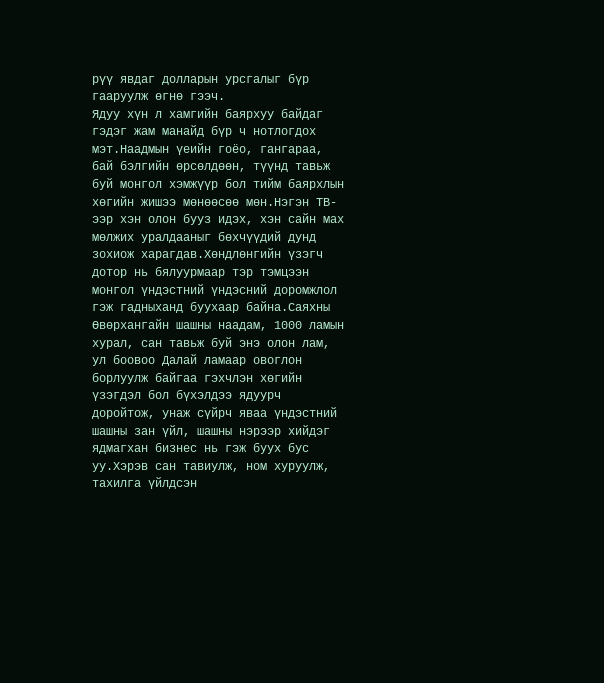рүү явдаг долларын урсгалыг бүр гааруулж өгнө гээч.
Ядуу хүн л хамгийн баярхуу байдаг гэдэг жам манайд бүр ч нотлогдох мэт.Наадмын үеийн гоёо, гангараа, бай бэлгийн өрсөлдөөн, түүнд тавьж буй монгол хэмжүүр бол тийм баярхлын хөгийн жишээ мөнөөсөө мөн.Нэгэн ТВ-ээр хэн олон бууз идэх, хэн сайн мах мөлжих уралдааныг бөхчүүдий дунд зохиож харагдав.Хөндлөнгийн үзэгч дотор нь бялуурмаар тэр тэмцээн монгол үндэстний үндэсний доромжлол гэж гадныханд буухаар байна.Саяхны Өвөрхангайн шашны наадам, 1000 ламын хурал, сан тавьж буй энэ олон лам, ул боовоо Далай ламаар овоглон борлуулж байгаа гэхчлэн хөгийн үзэгдэл бол бүхэлдээ ядуурч доройтож, унаж сүйрч яваа үндэстний шашны зан үйл, шашны нэрээр хийдэг ядмагхан бизнес нь гэж буух бус уу.Хэрэв сан тавиулж, ном хуруулж, тахилга үйлдсэн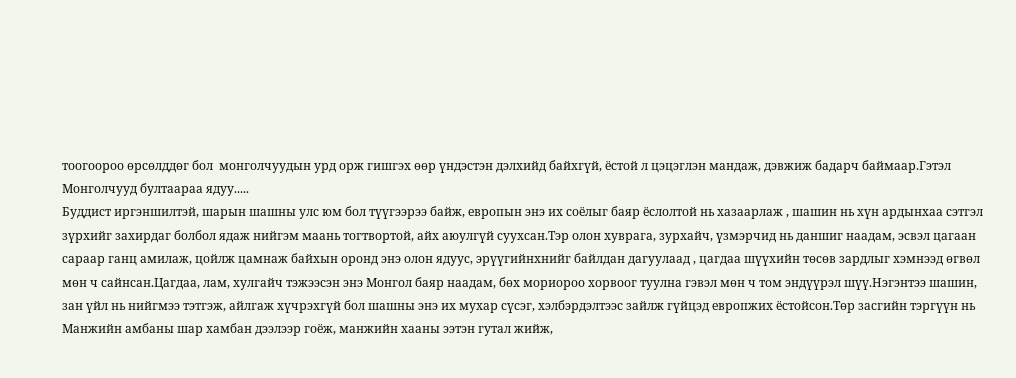тоогоороо өрсөлддөг бол  монголчуудын урд орж гишгэх өөр үндэстэн дэлхийд байхгүй, ёстой л цэцэглэн мандаж, дэвжиж бадарч баймаар.Гэтэл Монголчууд бултаараа ядуу.....
Буддист иргэншилтэй, шарын шашны улс юм бол түүгээрээ байж, европын энэ их соёлыг баяр ёслолтой нь хазаарлаж , шашин нь хүн ардынхаа сэтгэл зүрхийг захирдаг болбол ядаж нийгэм маань тогтвортой, айх аюулгүй суухсан.Тэр олон хуврага, зурхайч, үзмэрчид нь даншиг наадам, эсвэл цагаан сараар ганц амилаж, цойлж цамнаж байхын оронд энэ олон ядуус, эрүүгийнхнийг байлдан дагуулаад , цагдаа шүүхийн төсөв зардлыг хэмнээд өгвөл мөн ч сайнсан.Цагдаа, лам, хулгайч тэжээсэн энэ Монгол баяр наадам, бөх мориороо хорвоог туулна гэвэл мөн ч том эндүүрэл шүү.Нэгэнтээ шашин, зан үйл нь нийгмээ тэтгэж, айлгаж хүчрэхгүй бол шашны энэ их мухар сүсэг, хэлбэрдэлтээс зайлж гүйцэд европжих ёстойсон.Төр засгийн тэргүүн нь Манжийн амбаны шар хамбан дээлээр гоёж, манжийн хааны ээтэн гутал жийж,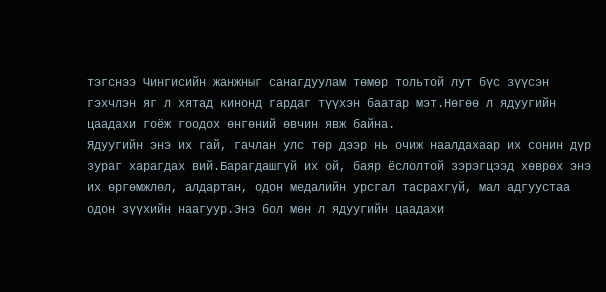тэгснээ Чингисийн жанжныг санагдуулам төмөр тольтой лут бүс зүүсэн гэхчлэн яг л хятад кинонд гардаг түүхэн баатар мэт.Нөгөө л ядуугийн цаадахи гоёж гоодох өнгөний өвчин явж байна.
Ядуугийн энэ их гай, гачлан улс төр дээр нь очиж наалдахаар их сонин дүр зураг харагдах вий.Барагдашгүй их ой, баяр ёслолтой зэрэгцээд хөврөх энэ их өргөмжлөл, алдартан, одон медалийн урсгал тасрахгүй, мал адгуустаа одон зүүхийн наагуур.Энэ бол мөн л ядуугийн цаадахи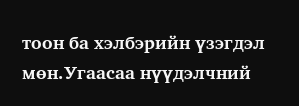тоон ба хэлбэрийн үзэгдэл мөн.Угаасаа нүүдэлчний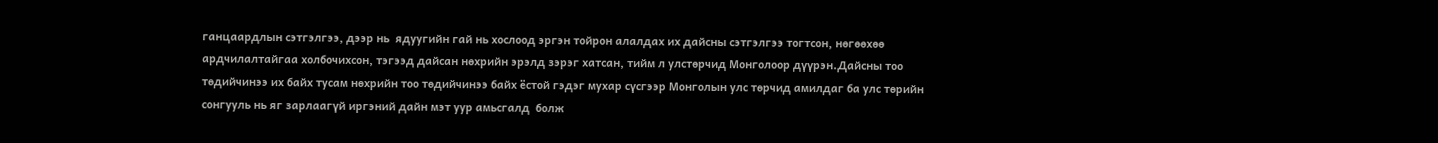ганцаардлын сэтгэлгээ, дээр нь  ядуугийн гай нь хослоод эргэн тойрон алалдах их дайсны сэтгэлгээ тогтсон, нөгөөхөө ардчилалтайгаа холбочихсон, тэгээд дайсан нөхрийн эрэлд зэрэг хатсан, тийм л улстөрчид Монголоор дүүрэн.Дайсны тоо төдийчинээ их байх тусам нөхрийн тоо төдийчинээ байх ёстой гэдэг мухар сүсгээр Монголын улс төрчид амилдаг ба улс төрийн сонгууль нь яг зарлаагүй иргэний дайн мэт уур амьсгалд  болж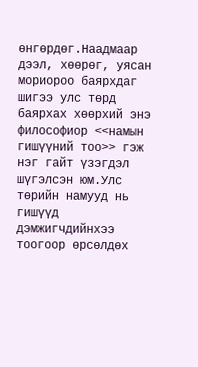өнгөрдөг.Наадмаар дээл, хөөрөг, уясан мориороо баярхдаг шигээ улс төрд баярхах хөөрхий энэ философиор <<намын гишүүний тоо>> гэж нэг гайт үзэгдэл шүгэлсэн юм.Улс төрийн намууд нь гишүүд дэмжигчдийнхээ тоогоор өрсөлдөх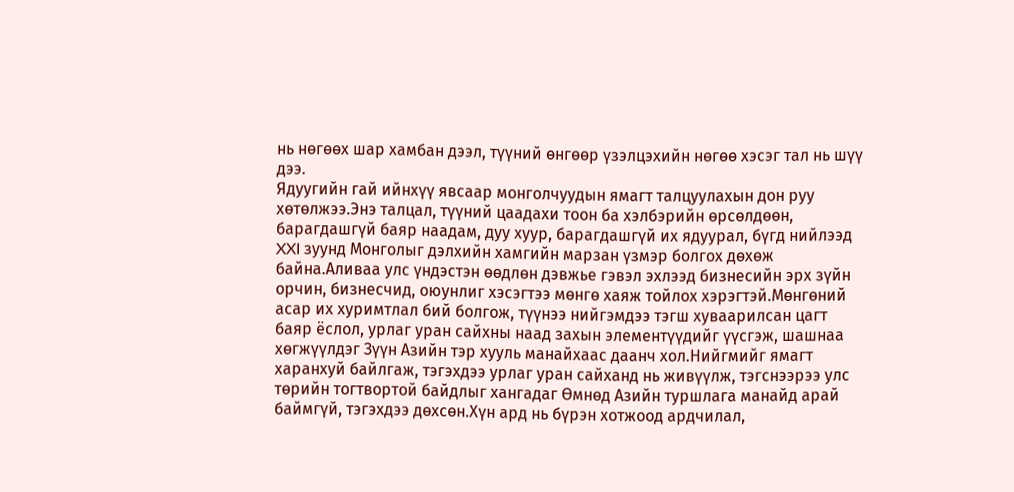нь нөгөөх шар хамбан дээл, түүний өнгөөр үзэлцэхийн нөгөө хэсэг тал нь шүү дээ.
Ядуугийн гай ийнхүү явсаар монголчуудын ямагт талцуулахын дон руу хөтөлжээ.Энэ талцал, түүний цаадахи тоон ба хэлбэрийн өрсөлдөөн, барагдашгүй баяр наадам, дуу хуур, барагдашгүй их ядуурал, бүгд нийлээд XXI зуунд Монголыг дэлхийн хамгийн марзан үзмэр болгох дөхөж байна.Аливаа улс үндэстэн өөдлөн дэвжье гэвэл эхлээд бизнесийн эрх зүйн орчин, бизнесчид, оюунлиг хэсэгтээ мөнгө хаяж тойлох хэрэгтэй.Мөнгөний асар их хуримтлал бий болгож, түүнээ нийгэмдээ тэгш хуваарилсан цагт баяр ёслол, урлаг уран сайхны наад захын элементүүдийг үүсгэж, шашнаа хөгжүүлдэг Зүүн Азийн тэр хууль манайхаас даанч хол.Нийгмийг ямагт харанхуй байлгаж, тэгэхдээ урлаг уран сайханд нь живүүлж, тэгснээрээ улс төрийн тогтвортой байдлыг хангадаг Өмнөд Азийн туршлага манайд арай баймгүй, тэгэхдээ дөхсөн.Хүн ард нь бүрэн хотжоод ардчилал,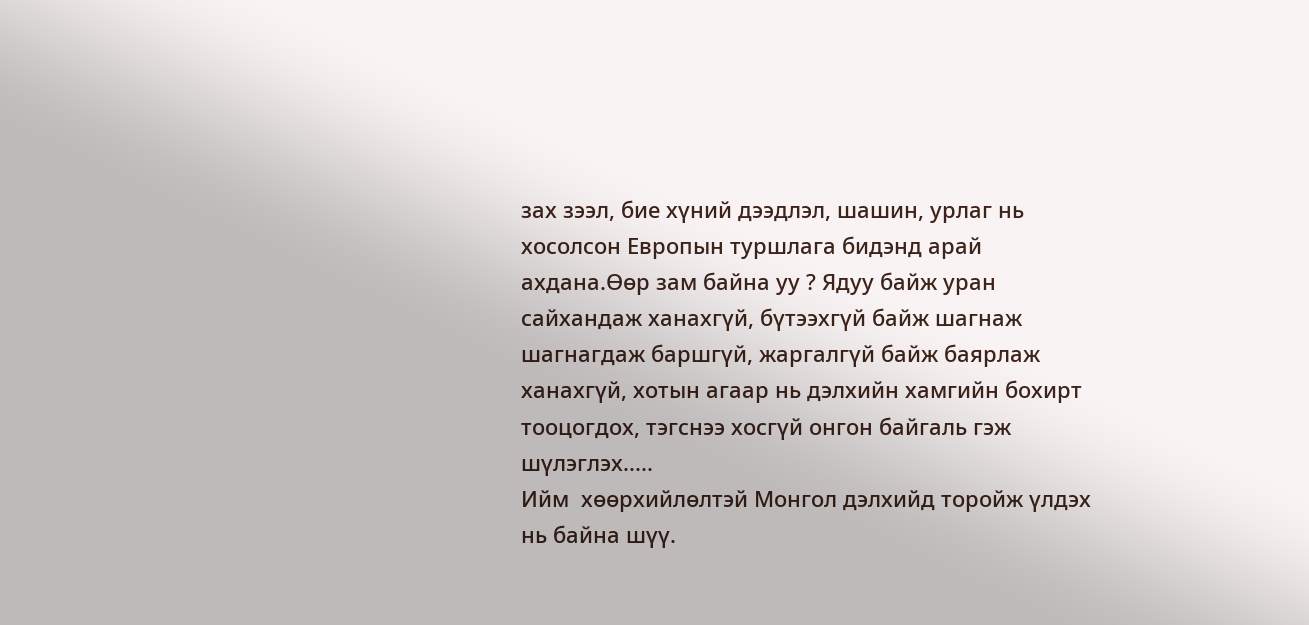зах зээл, бие хүний дээдлэл, шашин, урлаг нь хосолсон Европын туршлага бидэнд арай ахдана.Өөр зам байна уу ? Ядуу байж уран сайхандаж ханахгүй, бүтээхгүй байж шагнаж шагнагдаж баршгүй, жаргалгүй байж баярлаж ханахгүй, хотын агаар нь дэлхийн хамгийн бохирт тооцогдох, тэгснээ хосгүй онгон байгаль гэж шүлэглэх.....
Ийм  хөөрхийлөлтэй Монгол дэлхийд торойж үлдэх нь байна шүү.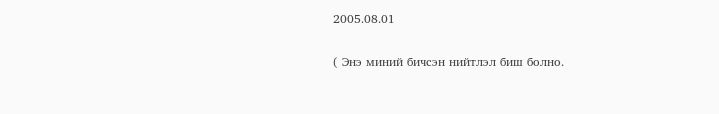2005.08.01

( Энэ миний бичсэн нийтлэл биш болно.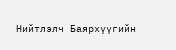Нийтлэлч Баярхүүгийн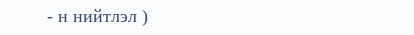- н нийтлэл )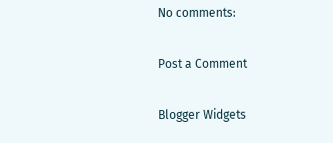No comments:

Post a Comment

Blogger Widgets